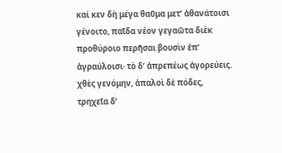καί κεν δὴ μέγα θαῦμα μετʼ ἀθανάτοισι γένοιτο, παῖδα νέον γεγαῶτα διὲκ προθύροιο περῆσαι βουσὶν ἐπʼ ἀγραύλοισι· τὸ δʼ ἀπρεπέως ἀγορεύεις. χθὲς γενόμην, ἁπαλοὶ δὲ πόδες, τρηχεῖα δʼ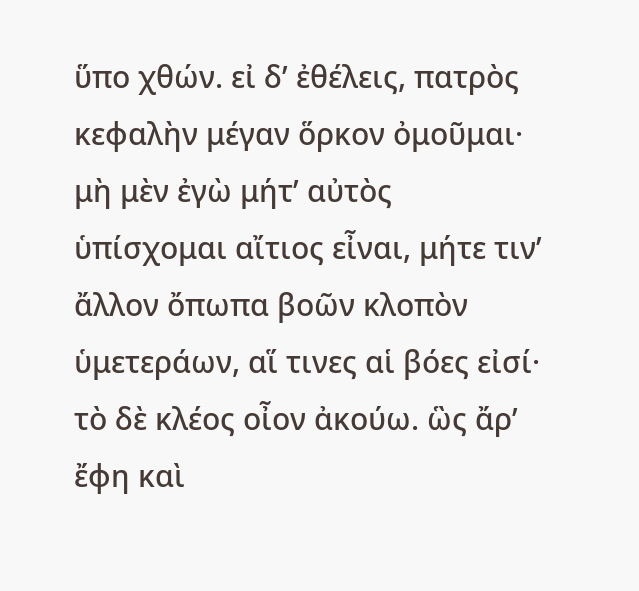ὕπο χθών. εἰ δʼ ἐθέλεις, πατρὸς κεφαλὴν μέγαν ὅρκον ὀμοῦμαι· μὴ μὲν ἐγὼ μήτʼ αὐτὸς ὑπίσχομαι αἴτιος εἶναι, μήτε τινʼ ἄλλον ὄπωπα βοῶν κλοπὸν ὑμετεράων, αἵ τινες αἱ βόες εἰσί· τὸ δὲ κλέος οἶον ἀκούω. ὣς ἄρʼ ἔφη καὶ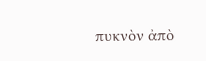πυκνὸν ἀπὸ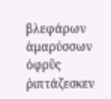βλεφάρων ἀμαρύσσων ὀφρῦς ῥιπτάζεσκεν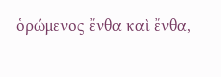ὁρώμενος ἔνθα καὶ ἔνθα,